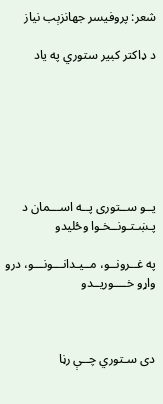شعر: پروفيسر جهانزېب نياز

د ډاکتر کبير ستوري په ياد







یــو ســتوری پــه اســـمان د پـښـتـونــخـوا وځلیدو

په غــرونــو، مــیـدانـــونـــو، درو واړو خــــوریــدو



دی سـتوري چــې رڼا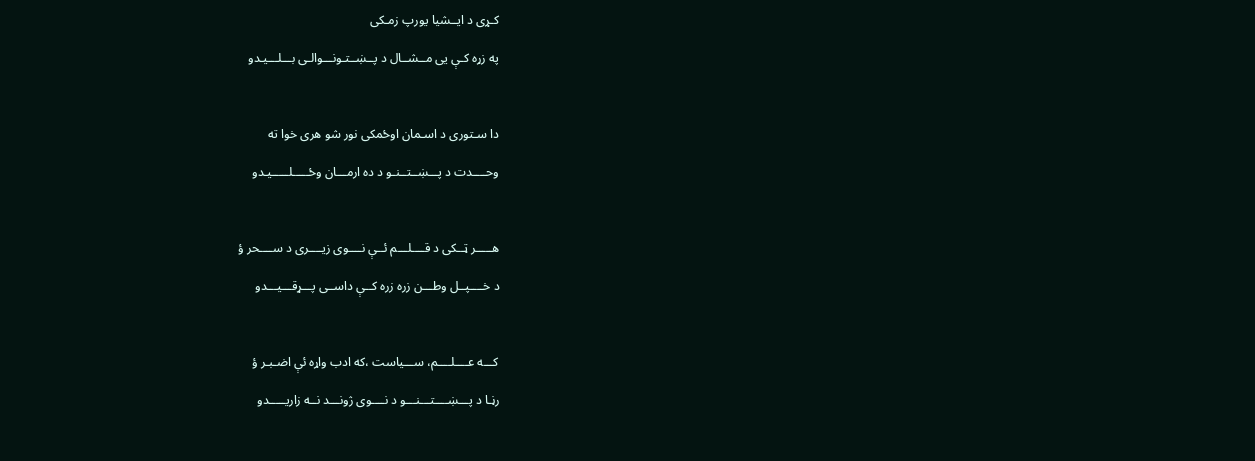کـړی د ایــشیا یورپ زمـکی

په زړه کـې یی مــشــال د پــښــتـونـــوالـی بـــلـــیـدو



دا سـتوری د اسـمان اوځمکی نور شو هری خوا ته

وحــــدت د پـــښــتــنـو د ده ارمـــان وځـــــلـــــیـدو



هـــــر ټــکی د قــــلـــم ئــې نــــوی زیــــری د ســــحر ؤ

د خــــپــل وطـــن زره زره کــې داســی پـــړقـــیـــدو



کـــه عــــلــــم، ســـیاست ،که ادب واړه ئې اضـبـر ؤ

رڼـا د پـــښــــتـــنـــو د نــــوی ژونـــد نــه زاریـــــدو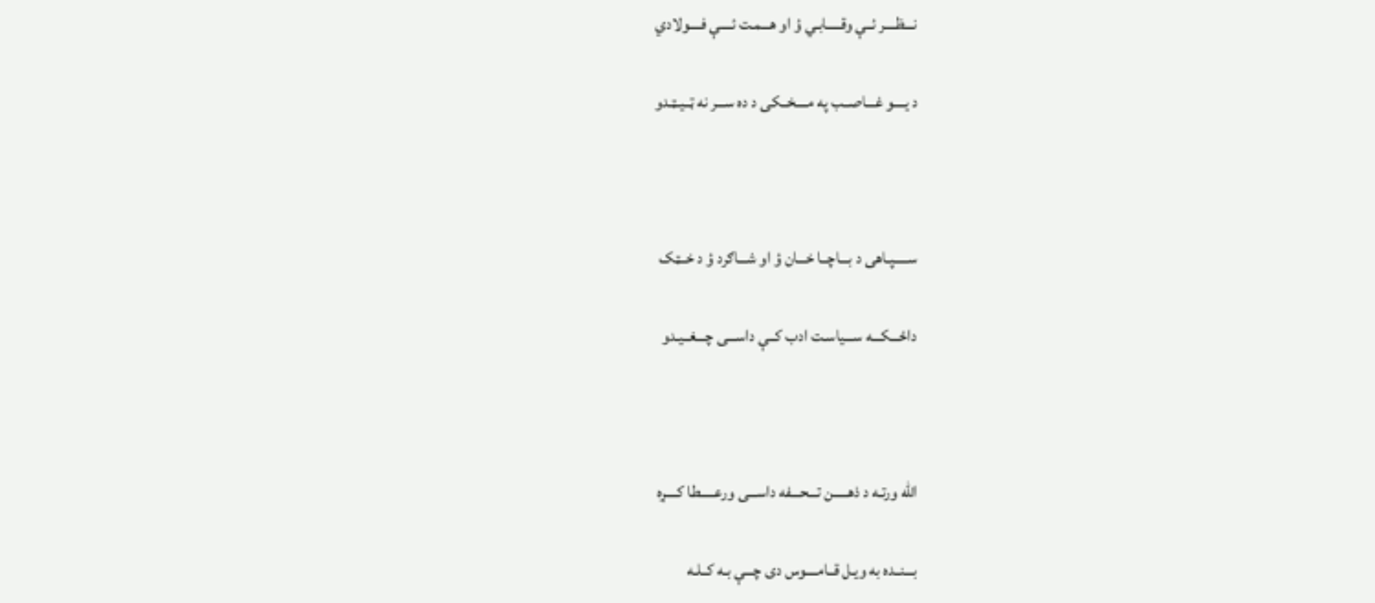نـــظــــر ئــې وقـــــابـي ؤ او هـــمـت ئــــې فــــولادي

د یــــو غـــاصــب په مــــخــکی د ده ســـر نه ټــیـټـدو



ســـــپـاهی د بـــاچــا خـــان ؤ او شـــاګرد ؤ د خــټک

داځـــکـــه ســـیاسـت ادب کــې داســـی چـــغــیـدو



الله ورتـه د ذهـــــن تـــحـــفه داســـی ورعـــــطا کــــړه

بـــنــده به ویـل قــامــــوس دی چـــې بـه کــلـه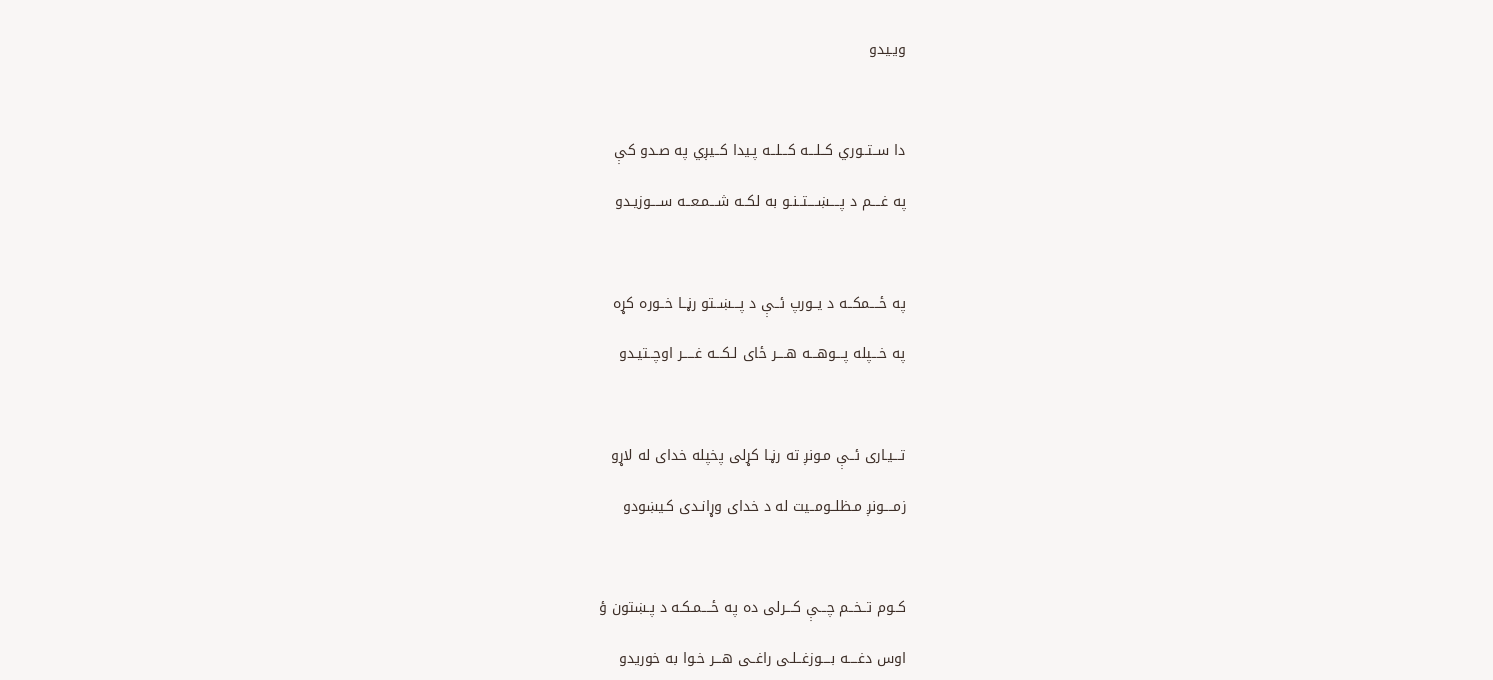ویـیدو



دا ســتــوري کــلـــه کـــلــه پـیدا کــیږي په صـدو کې

په غــــم د پــــښــــتــنـو به لکــه شـــمـعــه ســــوزیـدو



په ځــــمکــه د یــورپ ئــې د پـــښــتو رڼــا خــوره کړه

په خـــپله پـــوهـــه هــــر ځای لـکـــه غـــــر اوچــتیـدو



تـــیـاری ئــې مـونږ ته رڼـا کړلی پخپله خدای له لاړو

زمــــونږ مـظلــومــیت له د خدای وړانـدی کـیښودو



کــوم تــخــم چـــې کـــرلی ده په ځــــمـکـه د پـښتون ؤ

اوس دغــــه بــــوزغــلـی راغــی هـــر خـوا به خوریدو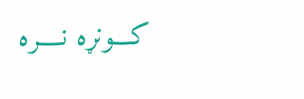کـــونړه نــــره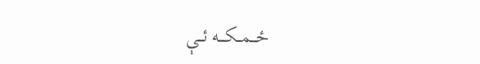ځـــمــکـــه ئــې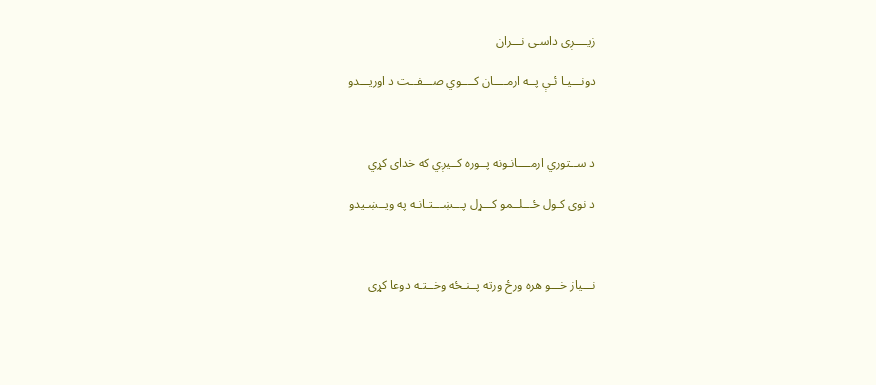زیــــږی داسـی نـــران

دونـــیـا ئـې پــه ارمــــان کــــوي صـــفــت د اوریـــدو



د ســتوري ارمــــانـونه پــوره کــیږي که خدای کړي

د نوی کـول ځـــلــمو کـــړل پـــښـــتـانـه په ویــښـیدو



نـــیاز خـــو هره ورځ ورته پــنـځه وخــتـه دوعا کړی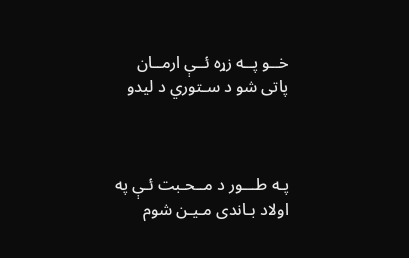خــو پــه زړه ئــې ارمــان پاتی شو د سـتوري د لیدو



پـه طـــور د مــحـبت ئـې په اولاد بـاندی مـیـن شوم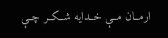ارمــان مــې خــدایه شــکــر چــې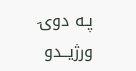پـه دوۍ ورژیــدو